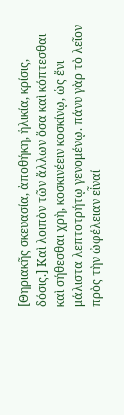[Θηριακῆς σκευασία, ἀποθήκη, ἡλικία, κρίσις, δόσις.] Καὶ λοιπὸν τῶν ἄλλων ὅσα καὶ κόπτεσθαι καὶ σήθεσθαι χρὴ, κοσκινέειν κοσκίνῳ, ὡς ἔνι μάλιστα λεπτοτρήτῳ γενομένῳ. πάνυ γὰρ τὸ λεῖον πρὸς τὴν ὠφέλειαν εἶναί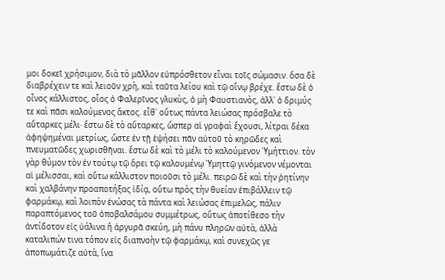μοι δοκεῖ χρήσιμον, διὰ τὸ μᾶλλον εὐπρόσθετον εἶναι τοῖς σώμασιν. ὅσα δὲ διαβρέχειν τε καὶ λειοῦν χρὴ, καὶ ταῦτα λείου καὶ τῷ οἴνῳ βρέχε. ἔστω δὲ ὁ οἶνος κάλλιστος, οἷος ὁ Φαλερῖνος γλυκὺς, ὁ μὴ Φαυστιανὸς, ἀλλ᾿ ὁ δριμύς τε καὶ πᾶσι καλούμενος ἄκτος. εἶθ᾿ οὕτως πάντα λειώσας πρόσβαλε τὸ αὔταρκες μέλι· ἔστω δὲ τὸ αὔταρκες, ὥσπερ αἱ γραφαὶ ἔχουσι, λίτραι δέκα ἀφηψημέναι μετρίως, ὥστε ἐν τῇ ἑψήσει πᾶν αὐτοῦ τὸ κηρῶδες καὶ πνευματῶδες χωρισθῆναι. ἔστω δὲ καὶ τὸ μέλι τὸ καλούμενον Ὑμήττιον. τὸν γὰρ θύμον τὸν ἐν τούτῳ τῷ ὄρει τῷ καλουμένῳ Ὑμηττῷ γινόμενον νέμονται αἱ μέλισσαι, καὶ οὕτω κάλλιστον ποιοῦσι τὸ μέλι. πειρῶ δὲ καὶ τὴν ῥητίνην καὶ χαλβάνην προαποτήξας ἰδίᾳ, οὕτω πρὸς τὴν θυείαν ἐπιβάλλειν τῷ φαρμάκῳ, καὶ λοιπὸν ἑνώσας τὰ πάντα καὶ λειώσας ἐπιμελῶς, πάλιν παραπτόμενος τοῦ ὀποβαλσάμου συμμέτρως, οὕτως ἀποτίθεσο τὴν ἀντίδοτον εἰς ὑάλινα ἢ ἀργυρᾶ σκεύη, μὴ πάνυ πληρῶν αὐτὰ, ἀλλὰ καταλιπών τινα τόπον εἰς διαπνοὴν τῷ φαρμάκῳ, καὶ συνεχῶς γε ἀποπωμάτιζε αὐτὰ, ἵνα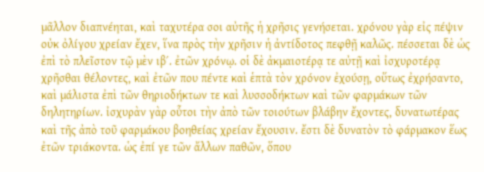μᾶλλον διαπνέηται, καὶ ταχυτέρα σοι αὐτῆς ἡ χρῆσις γενήσεται. χρόνου γὰρ εἰς πέψιν οὐκ ὀλίγου χρείαν ἔχεν, ἵνα πρὸς τὴν χρῆσιν ἡ ἀντίδοτος πεφθῇ καλῶς. πέσσεται δὲ ὡς ἐπὶ τὸ πλεῖστον τῷ μὲν ιβ΄. ἐτῶν χρόνῳ. οἱ δὲ ἀκμαιοτέρᾳ τε αὐτῇ καὶ ἰσχυροτέρᾳ χρῆσθαι θέλοντες, καὶ ἐτῶν που πέντε καὶ ἑπτὰ τὸν χρόνον ἐχούσῃ, οὕτως ἐχρήσαντο, καὶ μάλιστα ἐπὶ τῶν θηριοδήκτων τε καὶ λυσσοδήκτων καὶ τῶν φαρμάκων τῶν δηλητηρίων. ἰσχυρὰν γὰρ οὗτοι τὴν ἀπὸ τῶν τοιούτων βλάβην ἔχοντες, δυνατωτέρας καὶ τῆς ἀπὸ τοῦ φαρμάκου βοηθείας χρείαν ἔχουσιν. ἔστι δὲ δυνατὸν τὸ φάρμακον ἕως ἐτῶν τριάκοντα. ὡς ἐπί γε τῶν ἄλλων παθῶν, ὅπου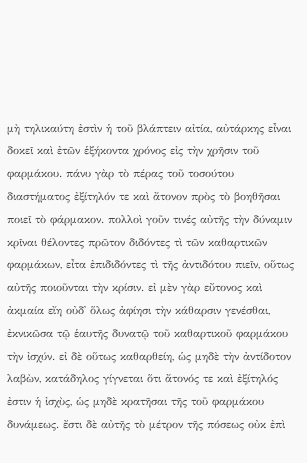μὴ τηλικαύτη ἐστὶν ἡ τοῦ βλάπτειν αἰτία, αὐτάρκης εἶναι δοκεῖ καὶ ἐτῶν ἑξήκοντα χρόνος εἰς τὴν χρῆσιν τοῦ φαρμάκου. πάνυ γὰρ τὸ πέρας τοῦ τοσούτου διαστήματος ἐξίτηλόν τε καὶ ἄτονον πρὸς τὸ βοηθῆσαι ποιεῖ τὸ φάρμακον. πολλοὶ γοῦν τινές αὐτῆς τὴν δύναμιν κρῖναι θέλοντες πρῶτον διδόντες τὶ τῶν καθαρτικῶν φαρμάκων, εἶτα ἐπιδιδόντες τὶ τῆς ἀντιδότου πιεῖν, οὕτως αὐτῆς ποιοῦνται τὴν κρίσιν. εἰ μὲν γὰρ εὔτονος καὶ ἀκμαία εἴη οὐδ᾿ ὅλως ἀφίησι τὴν κάθαρσιν γενέσθαι, ἐκνικῶσα τῷ ἑαυτῆς δυνατῷ τοῦ καθαρτικοῦ φαρμάκου τὴν ἰσχύν. εἰ δὲ οὕτως καθαρθείη, ὡς μηδὲ τὴν ἀντίδοτον  λαβὼν, κατάδηλος γίγνεται ὅτι ἄτονός τε καὶ ἐξίτηλός ἐστιν ἡ ἰσχὺς, ὡς μηδὲ κρατῆσαι τῆς τοῦ φαρμάκου δυνάμεως. ἔστι δὲ αὐτῆς τὸ μέτρον τῆς πόσεως οὐκ ἐπὶ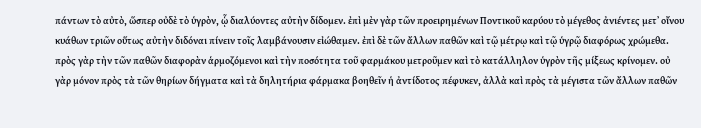πάντων τὸ αὐτὸ, ὥσπερ οὐδὲ τὸ ὑγρὸν, ᾧ διαλύοντες αὐτὴν δίδομεν. ἐπὶ μὲν γὰρ τῶν προειρημένων Ποντικοῦ καρύου τὸ μέγεθος ἀνιέντες μετ᾿ οἴνου κυάθων τριῶν οὕτως αὐτὴν διδόναι πίνειν τοῖς λαμβάνουσιν εἰώθαμεν. ἐπὶ δὲ τῶν ἄλλων παθῶν καὶ τῷ μέτρῳ καὶ τῷ ὑγρῷ διαφόρως χρώμεθα. πρὸς γὰρ τὴν τῶν παθῶν διαφορὰν ἁρμοζόμενοι καὶ τὴν ποσότητα τοῦ φαρμάκου μετροῦμεν καὶ τὸ κατάλληλον ὑγρὸν τῆς μίξεως κρίνομεν. οὐ γὰρ μόνον πρὸς τὰ τῶν θηρίων δήγματα καὶ τὰ δηλητήρια φάρμακα βοηθεῖν ἡ ἀντίδοτος πέφυκεν, ἀλλὰ καὶ πρὸς τὰ μέγιστα τῶν ἄλλων παθῶν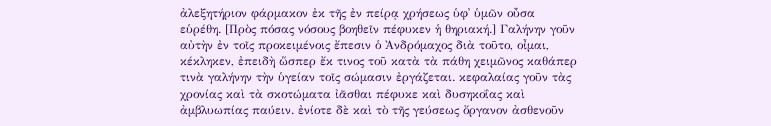ἀλεξητήριον φάρμακον ἐκ τῆς ἐν πείρᾳ χρήσεως ὑφ᾿ ὑμῶν οὖσα εὑρέθη. [Πρὸς πόσας νόσους βοηθεῖν πέφυκεν ἡ θηριακή.] Γαλήνην γοῦν αὐτὴν ἐν τοῖς προκειμένοις ἔπεσιν ὁ Ἀνδρόμαχος διὰ τοῦτο, οἶμαι, κέκληκεν, ἐπειδὴ ὥσπερ ἔκ τινος τοῦ κατὰ τὰ πάθη χειμῶνος καθάπερ τινὰ γαλήνην τὴν ὑγείαν τοῖς σώμασιν ἐργάζεται. κεφαλαίας γοῦν τὰς χρονίας καὶ τὰ σκοτώματα ἰᾶσθαι πέφυκε καὶ δυσηκοΐας καὶ ἀμβλυωπίας παύειν. ἐνίοτε δὲ καὶ τὸ τῆς γεύσεως ὄργανον ἀσθενοῦν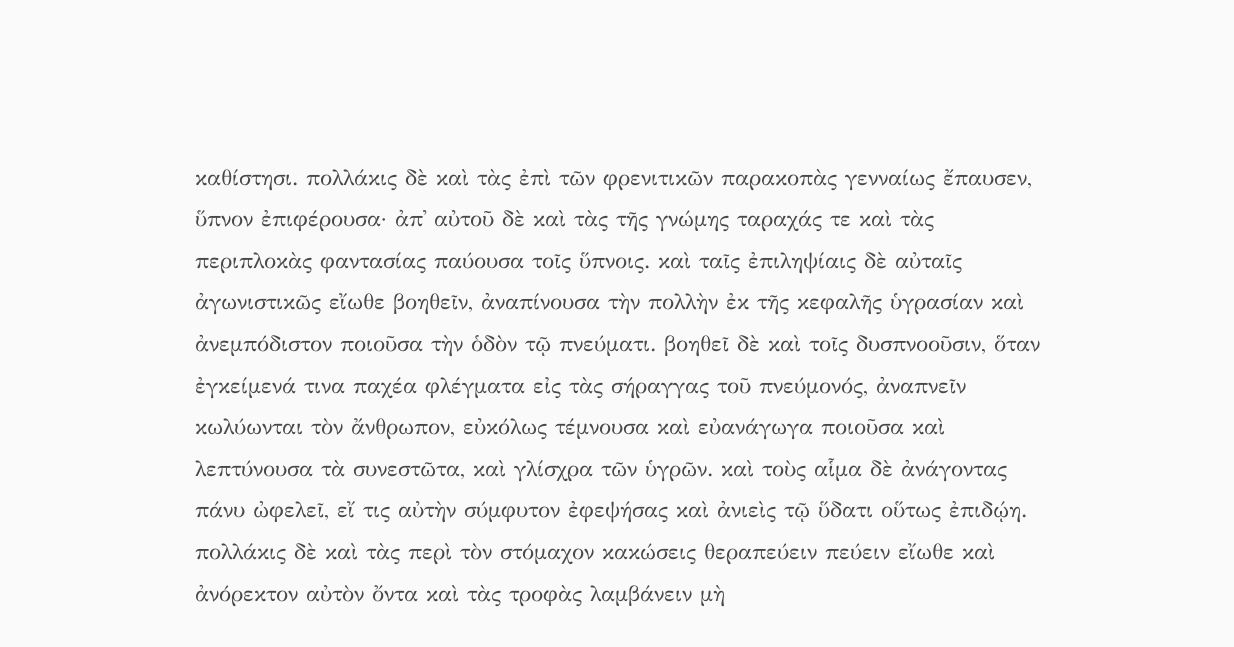καθίστησι. πολλάκις δὲ καὶ τὰς ἐπὶ τῶν φρενιτικῶν παρακοπὰς γενναίως ἔπαυσεν, ὕπνον ἐπιφέρουσα· ἀπ᾿ αὐτοῦ δὲ καὶ τὰς τῆς γνώμης ταραχάς τε καὶ τὰς περιπλοκὰς φαντασίας παύουσα τοῖς ὕπνοις. καὶ ταῖς ἐπιληψίαις δὲ αὐταῖς ἀγωνιστικῶς εἴωθε βοηθεῖν, ἀναπίνουσα τὴν πολλὴν ἐκ τῆς κεφαλῆς ὑγρασίαν καὶ ἀνεμπόδιστον ποιοῦσα τὴν ὁδὸν τῷ πνεύματι. βοηθεῖ δὲ καὶ τοῖς δυσπνοοῦσιν, ὅταν ἐγκείμενά τινα παχέα φλέγματα εἰς τὰς σήραγγας τοῦ πνεύμονός, ἀναπνεῖν κωλύωνται τὸν ἄνθρωπον, εὐκόλως τέμνουσα καὶ εὐανάγωγα ποιοῦσα καὶ λεπτύνουσα τὰ συνεστῶτα, καὶ γλίσχρα τῶν ὑγρῶν. καὶ τοὺς αἷμα δὲ ἀνάγοντας πάνυ ὠφελεῖ, εἴ τις αὐτὴν σύμφυτον ἐφεψήσας καὶ ἀνιεὶς τῷ ὕδατι οὕτως ἐπιδῴη. πολλάκις δὲ καὶ τὰς περὶ τὸν στόμαχον κακώσεις θεραπεύειν πεύειν εἴωθε καὶ ἀνόρεκτον αὐτὸν ὄντα καὶ τὰς τροφὰς λαμβάνειν μὴ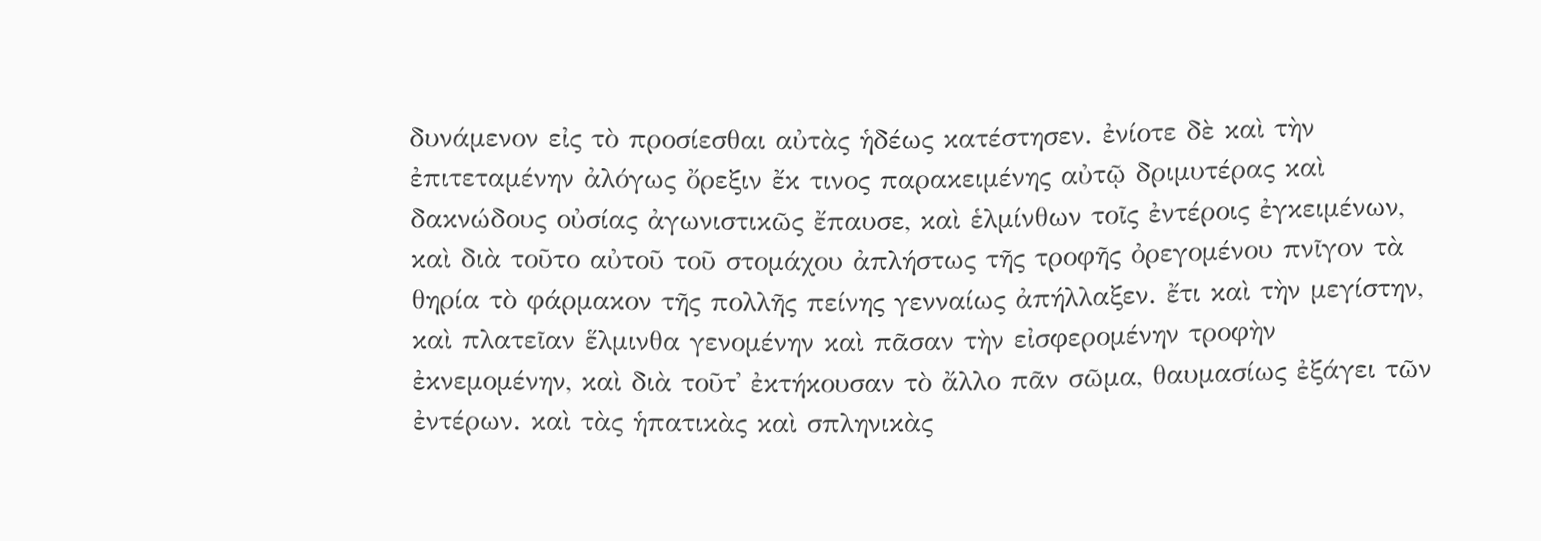δυνάμενον εἰς τὸ προσίεσθαι αὐτὰς ἡδέως κατέστησεν. ἐνίοτε δὲ καὶ τὴν ἐπιτεταμένην ἀλόγως ὄρεξιν ἔκ τινος παρακειμένης αὐτῷ δριμυτέρας καὶ δακνώδους οὐσίας ἀγωνιστικῶς ἔπαυσε, καὶ ἑλμίνθων τοῖς ἐντέροις ἐγκειμένων, καὶ διὰ τοῦτο αὐτοῦ τοῦ στομάχου ἀπλήστως τῆς τροφῆς ὀρεγομένου πνῖγον τὰ θηρία τὸ φάρμακον τῆς πολλῆς πείνης γενναίως ἀπήλλαξεν. ἔτι καὶ τὴν μεγίστην, καὶ πλατεῖαν ἕλμινθα γενομένην καὶ πᾶσαν τὴν εἰσφερομένην τροφὴν ἐκνεμομένην, καὶ διὰ τοῦτ᾿ ἐκτήκουσαν τὸ ἄλλο πᾶν σῶμα, θαυμασίως ἐξάγει τῶν ἐντέρων. καὶ τὰς ἡπατικὰς καὶ σπληνικὰς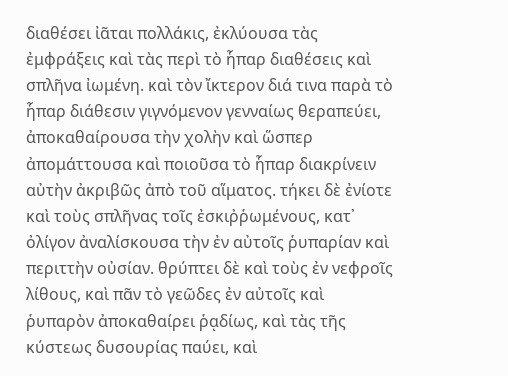διαθέσει ἰᾶται πολλάκις, ἐκλύουσα τὰς ἐμφράξεις καὶ τὰς περὶ τὸ ἧπαρ διαθέσεις καὶ σπλῆνα ἰωμένη. καὶ τὸν ἴκτερον διά τινα παρὰ τὸ ἧπαρ διάθεσιν γιγνόμενον γενναίως θεραπεύει, ἀποκαθαίρουσα τὴν χολὴν καὶ ὥσπερ ἀπομάττουσα καὶ ποιοῦσα τὸ ἧπαρ διακρίνειν αὐτὴν ἀκριβῶς ἀπὸ τοῦ αἵματος. τήκει δὲ ἐνίοτε καὶ τοὺς σπλῆνας τοῖς ἐσκιῤῥωμένους, κατ᾿ ὀλίγον ἀναλίσκουσα τὴν ἐν αὐτοῖς ῥυπαρίαν καὶ περιττὴν οὐσίαν. θρύπτει δὲ καὶ τοὺς ἐν νεφροῖς λίθους, καὶ πᾶν τὸ γεῶδες ἐν αὐτοῖς καὶ ῥυπαρὸν ἀποκαθαίρει ῥᾳδίως, καὶ τὰς τῆς κύστεως δυσουρίας παύει, καὶ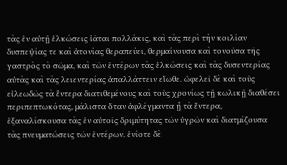τὰς ἐν αὐτῇ ἑλκώσεις ἰᾶται πολλάκις, καὶ τὰς περὶ τὴν κοιλίαν δυσπεψίας τε καὶ ἀτονίας θεραπεύει, θερμαίνουσα καὶ τονοῦσα τῆς γαστρὸς τὸ σῶμα, καὶ τῶν ἐντέρων τὰς ἑλκώσεις καὶ τὰς δυσεντερίας αὐτὰς καὶ τὰς λειεντερίας ἀπαλλάττειν εἴωθε. ὠφελεῖ δὲ καὶ τοὺς εἰλεωδῶς τὰ ἔντερα διατιθεμένους καὶ τοὺς χρονίως τῇ κωλικῇ διαθέσει περιπεπτωκότας, μάλιστα ὅταν ἀφλέγμαντα ᾖ τὰ ἔντερα, ἐξαναλίσκουσα τὰς ἐν αὐτοῖς δριμύτητας τῶν ὑγρῶν καὶ διατμίζουσα τὰς πνευματώσεις τῶν ἐντέρων. ἐνίοτε δὲ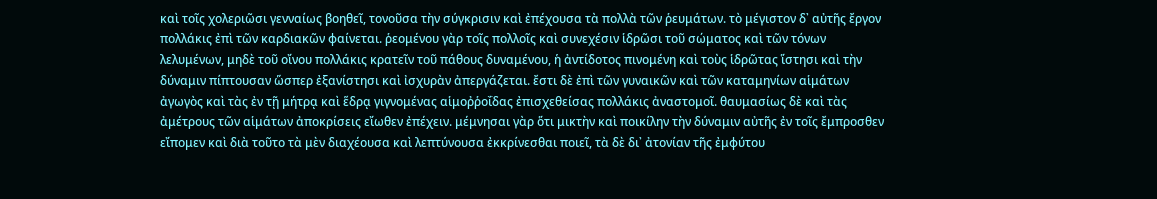καὶ τοῖς χολεριῶσι γενναίως βοηθεῖ, τονοῦσα τὴν σύγκρισιν καὶ ἐπέχουσα τὰ πολλὰ τῶν ῥευμάτων. τὸ μέγιστον δ᾿ αὐτῆς ἔργον πολλάκις ἐπὶ τῶν καρδιακῶν φαίνεται. ῥεομένου γὰρ τοῖς πολλοῖς καὶ συνεχέσιν ἱδρῶσι τοῦ σώματος καὶ τῶν τόνων λελυμένων, μηδὲ τοῦ οἴνου πολλάκις κρατεῖν τοῦ πάθους δυναμένου, ἡ ἀντίδοτος πινομένη καὶ τοὺς ἱδρῶτας ἵστησι καὶ τὴν δύναμιν πίπτουσαν ὥσπερ ἐξανίστησι καὶ ἰσχυρὰν ἀπεργάζεται. ἔστι δὲ ἐπὶ τῶν γυναικῶν καὶ τῶν καταμηνίων αἱμάτων ἀγωγὸς καὶ τὰς ἐν τῇ μήτρᾳ καὶ ἕδρᾳ γιγνομένας αἱμοῤῥοΐδας ἐπισχεθείσας πολλάκις ἀναστομοῖ. θαυμασίως δὲ καὶ τὰς ἀμέτρους τῶν αἱμάτων ἀποκρίσεις εἴωθεν ἐπέχειν. μέμνησαι γὰρ ὅτι μικτὴν καὶ ποικίλην τὴν δύναμιν αὐτῆς ἐν τοῖς ἔμπροσθεν εἴπομεν καὶ διὰ τοῦτο τὰ μὲν διαχέουσα καὶ λεπτύνουσα ἐκκρίνεσθαι ποιεῖ, τὰ δὲ δι᾿ ἀτονίαν τῆς ἐμφύτου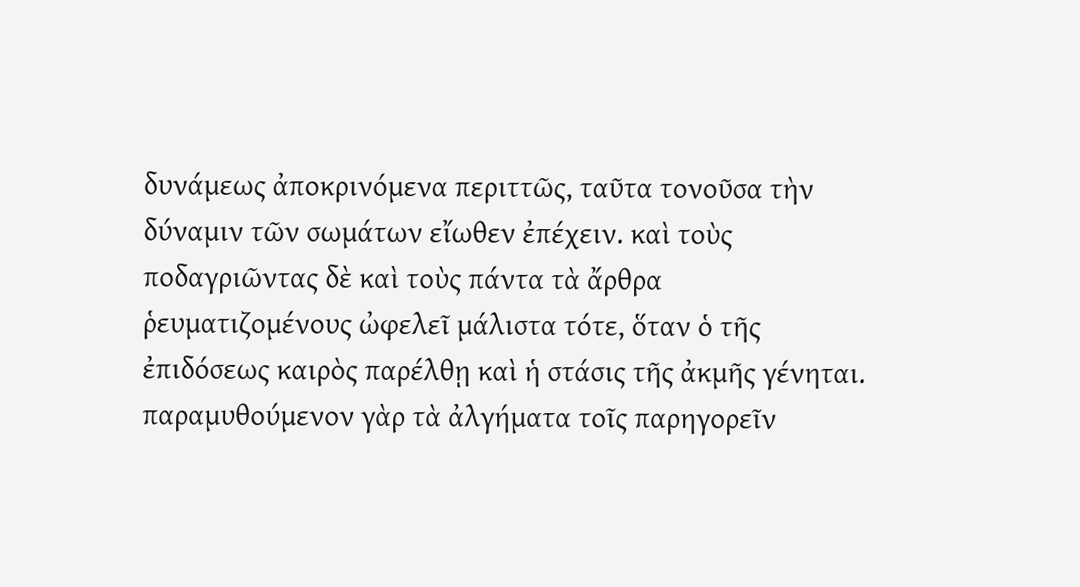δυνάμεως ἀποκρινόμενα περιττῶς, ταῦτα τονοῦσα τὴν δύναμιν τῶν σωμάτων εἴωθεν ἐπέχειν. καὶ τοὺς ποδαγριῶντας δὲ καὶ τοὺς πάντα τὰ ἄρθρα ῥευματιζομένους ὠφελεῖ μάλιστα τότε, ὅταν ὁ τῆς ἐπιδόσεως καιρὸς παρέλθῃ καὶ ἡ στάσις τῆς ἀκμῆς γένηται. παραμυθούμενον γὰρ τὰ ἀλγήματα τοῖς παρηγορεῖν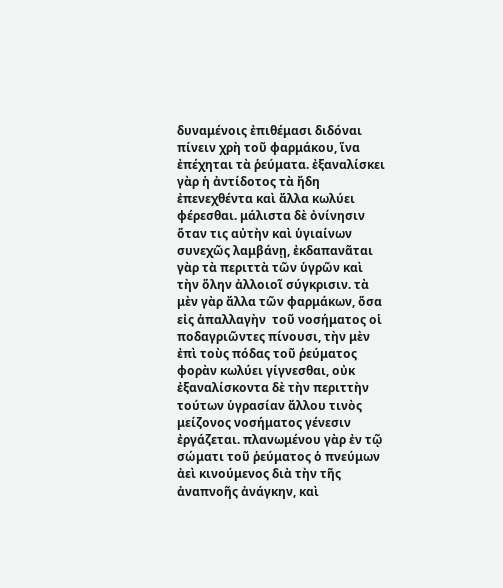δυναμένοις ἐπιθέμασι διδόναι πίνειν χρὴ τοῦ φαρμάκου, ἵνα ἐπέχηται τὰ ῥεύματα. ἐξαναλίσκει γὰρ ἡ ἀντίδοτος τὰ ἤδη ἐπενεχθέντα καὶ ἄλλα κωλύει φέρεσθαι. μάλιστα δὲ ὀνίνησιν ὅταν τις αὐτὴν καὶ ὑγιαίνων συνεχῶς λαμβάνῃ, ἐκδαπανᾶται γὰρ τὰ περιττὰ τῶν ὑγρῶν καὶ τὴν ὅλην ἀλλοιοῖ σύγκρισιν. τὰ μὲν γὰρ ἄλλα τῶν φαρμάκων, ὅσα εἰς ἀπαλλαγὴν  τοῦ νοσήματος οἱ ποδαγριῶντες πίνουσι, τὴν μὲν ἐπὶ τοὺς πόδας τοῦ ῥεύματος φορὰν κωλύει γίγνεσθαι, οὐκ ἐξαναλίσκοντα δὲ τὴν περιττὴν τούτων ὑγρασίαν ἄλλου τινὸς μείζονος νοσήματος γένεσιν ἐργάζεται. πλανωμένου γὰρ ἐν τῷ σώματι τοῦ ῥεύματος ὁ πνεύμων ἀεὶ κινούμενος διὰ τὴν τῆς ἀναπνοῆς ἀνάγκην, καὶ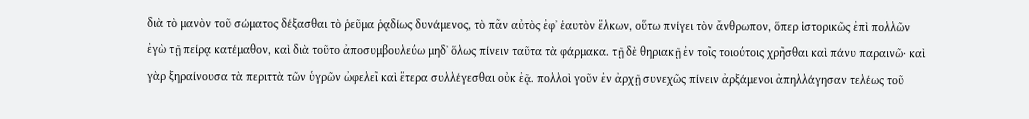διὰ τὸ μανὸν τοῦ σώματος δέξασθαι τὸ ῥεῦμα ῥᾳδίως δυνάμενος, τὸ πᾶν αὐτὸς ἐφ᾿ ἑαυτὸν ἕλκων, οὕτω πνίγει τὸν ἄνθρωπον, ὅπερ ἱστορικῶς ἐπὶ πολλῶν ἐγὼ τῇ πείρᾳ κατέμαθον, καὶ διὰ τοῦτο ἀποσυμβουλεύω μηδ᾿ ὅλως πίνειν ταῦτα τὰ φάρμακα. τῇ δὲ θηριακῇ ἐν τοῖς τοιούτοις χρῆσθαι καὶ πάνυ παραινῶ· καὶ γὰρ ξηραίνουσα τὰ περιττὰ τῶν ὑγρῶν ὠφελεῖ καὶ ἕτερα συλλέγεσθαι οὐκ ἐᾷ. πολλοὶ γοῦν ἐν ἀρχῇ συνεχῶς πίνειν ἀρξάμενοι ἀπηλλάγησαν τελέως τοῦ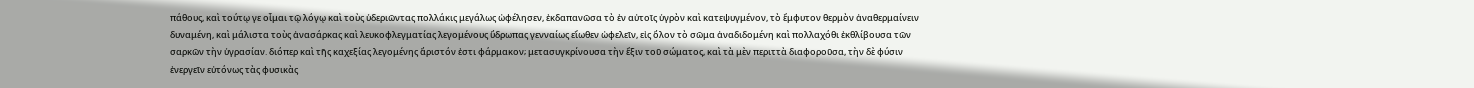πάθους, καὶ τούτῳ γε οἶμαι τῷ λόγῳ καὶ τοὺς ὑδεριῶντας πολλάκις μεγάλως ὠφέλησεν, ἐκδαπανῶσα τὸ ἐν αὐτοῖς ὑγρὸν καὶ κατεψυγμένον, τὸ ἔμφυτον θερμὸν ἀναθερμαίνειν δυναμένη, καὶ μάλιστα τοὺς ἀνασάρκας καὶ λευκοφλεγματίας λεγομένους ὕδρωπας γενναίως εἴωθεν ὠφελεῖν, εἰς ὅλον τὸ σῶμα ἀναδιδομένη καὶ πολλαχόθι ἐκθλίβουσα τῶν σαρκῶν τὴν ὑγρασίαν. διόπερ καὶ τῆς καχεξίας λεγομένης ἄριστόν ἐστι φάρμακον; μετασυγκρίνουσα τὴν ἔξιν τοῦ σώματος, καὶ τὰ μὲν περιττὰ διαφοροῦσα, τὴν δὲ φύσιν ἐνεργεῖν εὐτόνως τὰς φυσικὰς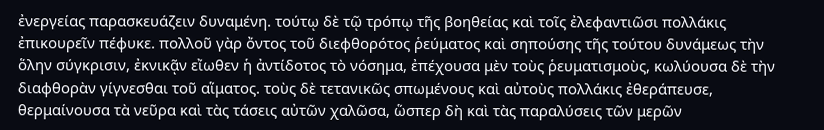ἐνεργείας παρασκευάζειν δυναμένη. τούτῳ δὲ τῷ τρόπῳ τῆς βοηθείας καὶ τοῖς ἐλεφαντιῶσι πολλάκις ἐπικουρεῖν πέφυκε. πολλοῦ γὰρ ὄντος τοῦ διεφθορότος ῥεύματος καὶ σηπούσης τῆς τούτου δυνάμεως τὴν ὅλην σύγκρισιν, ἐκνικᾷν εἴωθεν ἡ ἀντίδοτος τὸ νόσημα, ἐπέχουσα μὲν τοὺς ῥευματισμοὺς, κωλύουσα δὲ τὴν διαφθορὰν γίγνεσθαι τοῦ αἵματος. τοὺς δὲ τετανικῶς σπωμένους καὶ αὐτοὺς πολλάκις ἐθεράπευσε, θερμαίνουσα τὰ νεῦρα καὶ τὰς τάσεις αὐτῶν χαλῶσα, ὥσπερ δὴ καὶ τὰς παραλύσεις τῶν μερῶν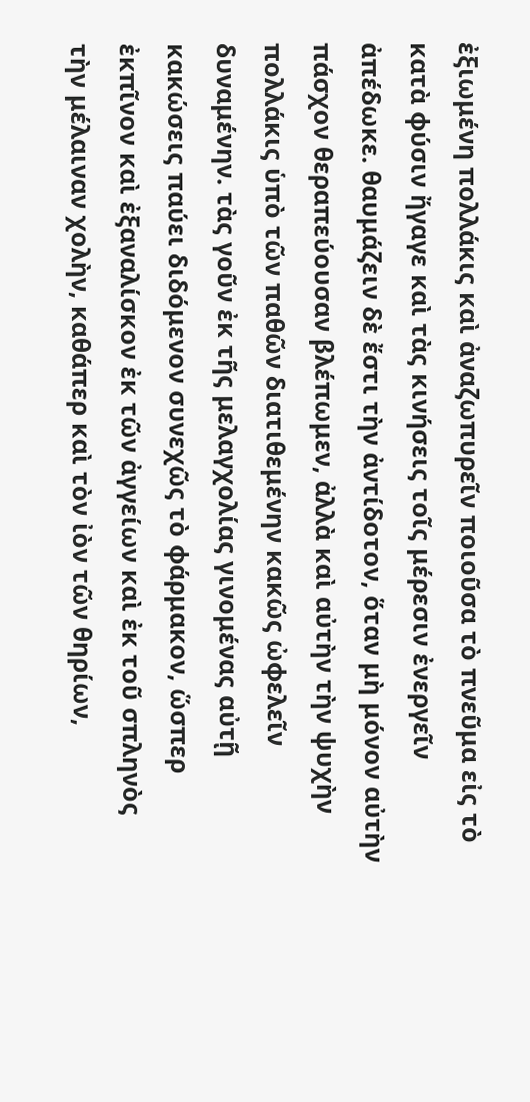ἐξιωμένη πολλάκις καὶ ἀναζωπυρεῖν ποιοῦσα τὸ πνεῦμα εἰς τὸ κατὰ φύσιν ἤγαγε καὶ τὰς κινήσεις τοῖς μέρεσιν ἐνεργεῖν ἀπέδωκε. θαυμάζειν δὲ ἔστι τὴν ἀντίδοτον, ὅταν μὴ μόνον αὐτὴν πάσχον θεραπεύουσαν βλέπωμεν, ἀλλὰ καὶ αὐτὴν τὴν ψυχὴν πολλάκις ὑπὸ τῶν παθῶν διατιθεμένην κακῶς ὠφελεῖν δυναμένην. τὰς γοῦν ἐκ τῆς μελαγχολίας γινομένας αὐτῇ κακώσεις παύει διδόμενον συνεχῶς τὸ φάρμακον, ὥσπερ ἐκπῖνον καὶ ἐξαναλίσκον ἐκ τῶν ἀγγείων καὶ ἐκ τοῦ σπληνὸς τὴν μέλαιναν χολὴν, καθάπερ καὶ τὸν ἰὸν τῶν θηρίων,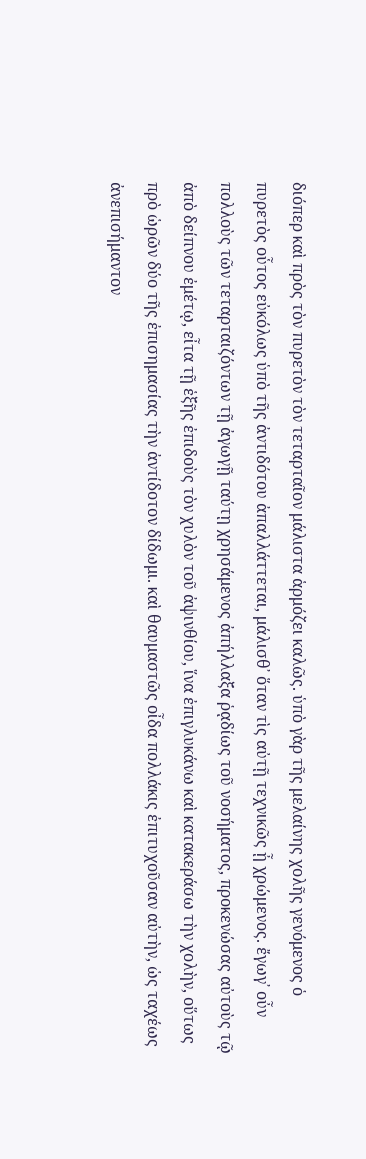διόπερ καὶ πρὸς τὸν πυρετὸν τὸν τεταρταῖον μάλιστα ἁρμόζει καλῶς. ὑπὸ γὰρ τῆς μελαίνης χολῆς γενόμενος ὁ πυρετὸς οὗτος εὐκόλως ὑπὸ τῆς ἀντιδότου ἀπαλλάττεται, μάλισθ᾿ ὅταν τὶς αὐτῇ τεχνικῶς ᾖ χρώμενος. ἔγωγ᾿ οὖν πολλοὺς τῶν τεταρταιζόντων τῇ ἀγωγῇ ταύτῃ χρησάμενος ἀπήλλαξα ῥᾳδίως τοῦ νοσήματος, προκενώσας αὐτοὺς τῷ ἀπὸ δείπνου ἐμέτῳ, εἶτα τῇ ἑξῆς ἐπιδοὺς τὸν χυλὸν τοῦ ἀψινθίου, ἵνα ἐπιγλυκάνω καὶ κατακεράσω τὴν χολὴν, οὕτως πρὸ ὡρῶν δύο τῆς ἐπισημασίας τὴν ἀντίδοτον δίδωμι. καὶ θαυμαστῶς οἶδα πολλάκις ἐπιτυχοῦσαν αὐτὴν, ὡς ταχέως ἀνεπισήμαντον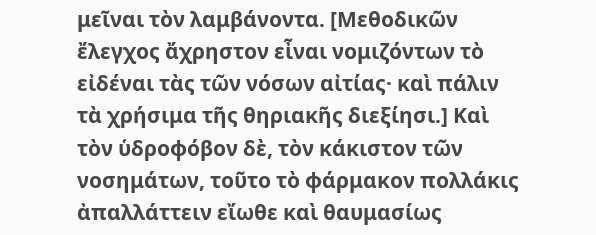μεῖναι τὸν λαμβάνοντα. [Μεθοδικῶν ἔλεγχος ἄχρηστον εἶναι νομιζόντων τὸ εἰδέναι τὰς τῶν νόσων αἰτίας· καὶ πάλιν τὰ χρήσιμα τῆς θηριακῆς διεξίησι.] Καὶ τὸν ὑδροφόβον δὲ, τὸν κάκιστον τῶν νοσημάτων, τοῦτο τὸ φάρμακον πολλάκις ἀπαλλάττειν εἴωθε καὶ θαυμασίως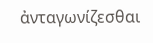ἀνταγωνίζεσθαι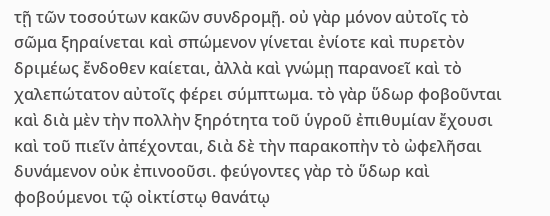τῇ τῶν τοσούτων κακῶν συνδρομῇ. οὐ γὰρ μόνον αὐτοῖς τὸ σῶμα ξηραίνεται καὶ σπώμενον γίνεται ἐνίοτε καὶ πυρετὸν δριμέως ἔνδοθεν καίεται, ἀλλὰ καὶ γνώμῃ παρανοεῖ καὶ τὸ χαλεπώτατον αὐτοῖς φέρει σύμπτωμα. τὸ γὰρ ὕδωρ φοβοῦνται καὶ διὰ μὲν τὴν πολλὴν ξηρότητα τοῦ ὑγροῦ ἐπιθυμίαν ἔχουσι καὶ τοῦ πιεῖν ἀπέχονται, διὰ δὲ τὴν παρακοπὴν τὸ ὠφελῆσαι δυνάμενον οὐκ ἐπινοοῦσι. φεύγοντες γὰρ τὸ ὕδωρ καὶ φοβούμενοι τῷ οἰκτίστῳ θανάτῳ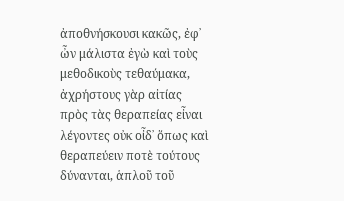ἀποθνήσκουσι κακῶς, ἐφ᾿ ὦν μάλιστα ἐγὼ καὶ τοὺς μεθοδικοὺς τεθαύμακα, ἀχρήστους γὰρ αἰτίας πρὸς τὰς θεραπείας εἶναι λέγοντες οὐκ οἶδ᾿ ὅπως καὶ θεραπεύειν ποτὲ τούτους δύνανται, ἁπλοῦ τοῦ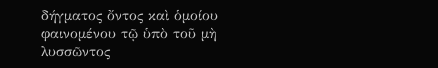δήγματος ὄντος καὶ ὁμοίου φαινομένου τῷ ὑπὸ τοῦ μὴ λυσσῶντος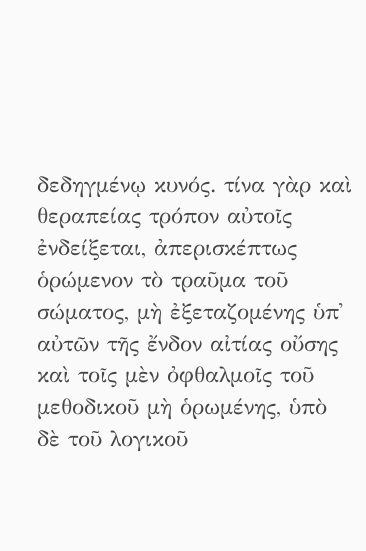δεδηγμένῳ κυνός. τίνα γὰρ καὶ θεραπείας τρόπον αὐτοῖς ἐνδείξεται, ἀπερισκέπτως ὁρώμενον τὸ τραῦμα τοῦ σώματος, μὴ ἐξεταζομένης ὑπ᾿ αὐτῶν τῆς ἔνδον αἰτίας οὔσης καὶ τοῖς μὲν ὀφθαλμοῖς τοῦ μεθοδικοῦ μὴ ὁρωμένης, ὑπὸ δὲ τοῦ λογικοῦ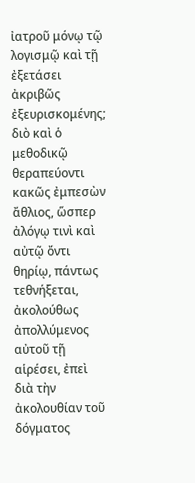ἰατροῦ μόνῳ τῷ λογισμῷ καὶ τῇ ἐξετάσει ἀκριβῶς ἐξευρισκομένης; διὸ καὶ ὁ μεθοδικῷ θεραπεύοντι κακῶς ἐμπεσὼν ἄθλιος, ὥσπερ ἀλόγῳ τινὶ καὶ αὐτῷ ὄντι θηρίῳ, πάντως τεθνήξεται, ἀκολούθως ἀπολλύμενος αὐτοῦ τῇ αἱρέσει, ἐπεὶ διὰ τὴν ἀκολουθίαν τοῦ δόγματος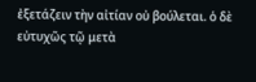ἐξετάζειν τὴν αἰτίαν οὐ βούλεται. ὁ δὲ εὐτυχῶς τῷ μετὰ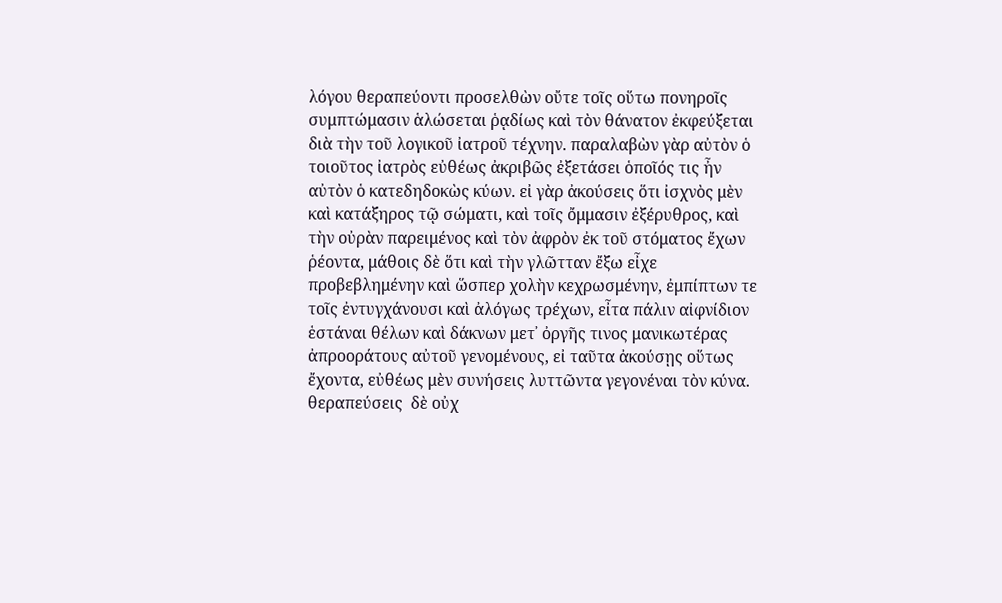λόγου θεραπεύοντι προσελθὼν οὔτε τοῖς οὕτω πονηροῖς συμπτώμασιν ἁλώσεται ῥᾳδίως καὶ τὸν θάνατον ἐκφεύξεται διὰ τὴν τοῦ λογικοῦ ἰατροῦ τέχνην. παραλαβὼν γὰρ αὐτὸν ὁ τοιοῦτος ἰατρὸς εὐθέως ἀκριβῶς ἐξετάσει ὁποῖός τις ἦν αὐτὸν ὁ κατεδηδοκὼς κύων. εἰ γὰρ ἀκούσεις ὅτι ἰσχνὸς μὲν καὶ κατάξηρος τῷ σώματι, καὶ τοῖς ὄμμασιν ἐξέρυθρος, καὶ τὴν οὐρὰν παρειμένος καὶ τὸν ἀφρὸν ἐκ τοῦ στόματος ἔχων ῥέοντα, μάθοις δὲ ὅτι καὶ τὴν γλῶτταν ἔξω εἶχε προβεβλημένην καὶ ὥσπερ χολὴν κεχρωσμένην, ἐμπίπτων τε τοῖς ἐντυγχάνουσι καὶ ἀλόγως τρέχων, εἶτα πάλιν αἰφνίδιον ἑστάναι θέλων καὶ δάκνων μετ᾿ ὀργῆς τινος μανικωτέρας ἀπροοράτους αὐτοῦ γενομένους, εἰ ταῦτα ἀκούσῃς οὕτως ἔχοντα, εὐθέως μὲν συνήσεις λυττῶντα γεγονέναι τὸν κύνα. θεραπεύσεις  δὲ οὐχ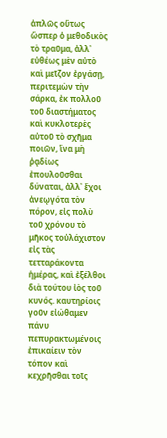ἁπλῶς οὕτως ὥσπερ ὁ μεθοδικὸς τὸ τραῦμα, ἀλλ᾿ εὐθέως μὲν αὐτὸ καὶ μεῖζον ἐργάσῃ, περιτεμὼν τὴν σάρκα, ἐκ πολλοῦ τοῦ διαστήματος καὶ κυκλοτερὲς αὐτοῦ τὸ σχῆμα ποιῶν, ἵνα μὴ ῥᾳδίως ἐπουλοῦσθαι δύναται, ἀλλ᾿ ἔχοι ἀνεῳγότα τὸν πόρον, εἰς πολὺ τοῦ χρόνου τὸ μῆκος τοὐλάχιστον εἰς τὰς τετταράκοντα ἡμέρας, καὶ ἐξέλθοι διὰ τούτου ἰὸς τοῦ κυνός. καυτηρίοις γοῦν εἰώθαμεν πάνυ πεπυρακτωμένοις ἐπικαίειν τὸν τόπον καὶ κεχρῆσθαι τοῖς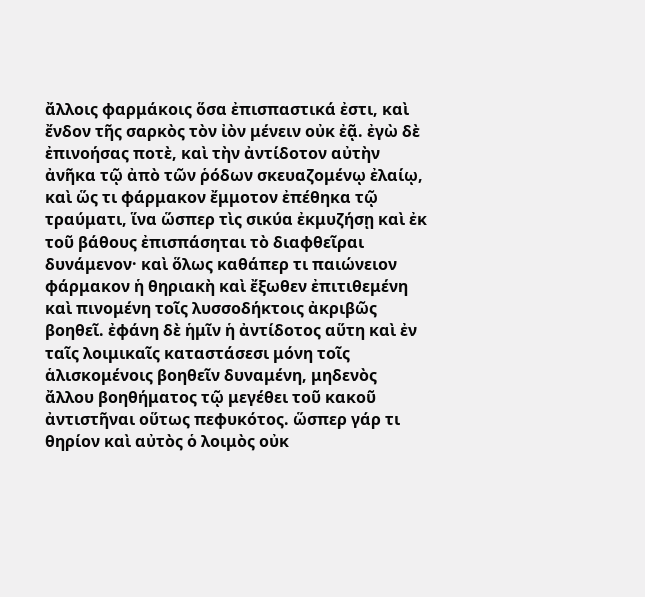ἄλλοις φαρμάκοις ὅσα ἐπισπαστικά ἐστι, καὶ ἔνδον τῆς σαρκὸς τὸν ἰὸν μένειν οὐκ ἐᾷ. ἐγὼ δὲ ἐπινοήσας ποτὲ, καὶ τὴν ἀντίδοτον αὐτὴν ἀνῆκα τῷ ἀπὸ τῶν ῥόδων σκευαζομένῳ ἐλαίῳ, καὶ ὥς τι φάρμακον ἔμμοτον ἐπέθηκα τῷ τραύματι, ἵνα ὥσπερ τὶς σικύα ἐκμυζήσῃ καὶ ἐκ τοῦ βάθους ἐπισπάσηται τὸ διαφθεῖραι δυνάμενον· καὶ ὅλως καθάπερ τι παιώνειον φάρμακον ἡ θηριακὴ καὶ ἔξωθεν ἐπιτιθεμένη καὶ πινομένη τοῖς λυσσοδήκτοις ἀκριβῶς βοηθεῖ. ἐφάνη δὲ ἡμῖν ἡ ἀντίδοτος αὕτη καὶ ἐν ταῖς λοιμικαῖς καταστάσεσι μόνη τοῖς ἁλισκομένοις βοηθεῖν δυναμένη, μηδενὸς ἄλλου βοηθήματος τῷ μεγέθει τοῦ κακοῦ ἀντιστῆναι οὕτως πεφυκότος. ὥσπερ γάρ τι θηρίον καὶ αὐτὸς ὁ λοιμὸς οὐκ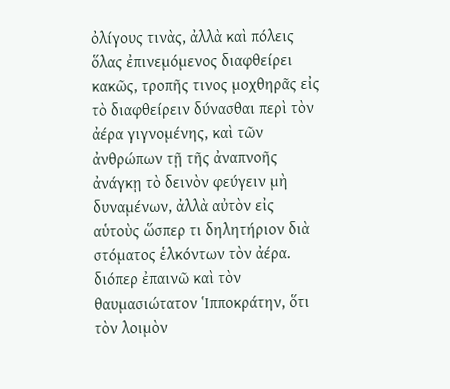ὀλίγους τινὰς, ἀλλὰ καὶ πόλεις ὅλας ἐπινεμόμενος διαφθείρει κακῶς, τροπῆς τινος μοχθηρᾶς εἰς τὸ διαφθείρειν δύνασθαι περὶ τὸν ἀέρα γιγνομένης, καὶ τῶν ἀνθρώπων τῇ τῆς ἀναπνοῆς ἀνάγκῃ τὸ δεινὸν φεύγειν μὴ δυναμένων, ἀλλὰ αὐτὸν εἰς αὑτοὺς ὥσπερ τι δηλητήριον διὰ στόματος ἑλκόντων τὸν ἀέρα. διόπερ ἐπαινῶ καὶ τὸν θαυμασιώτατον Ἱπποκράτην, ὅτι τὸν λοιμὸν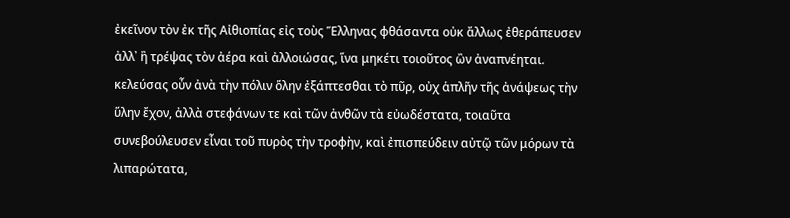ἐκεῖνον τὸν ἐκ τῆς Αἰθιοπίας εἰς τοὺς Ἕλληνας φθάσαντα οὐκ ἄλλως ἐθεράπευσεν ἀλλ᾿ ἢ τρέψας τὸν ἀέρα καὶ ἀλλοιώσας, ἵνα μηκέτι τοιοῦτος ὢν ἀναπνέηται. κελεύσας οὖν ἀνὰ τὴν πόλιν ὅλην ἐξάπτεσθαι τὸ πῦρ, οὐχ ἁπλῆν τῆς ἀνάψεως τὴν ὕλην ἔχον, ἀλλὰ στεφάνων τε καὶ τῶν ἀνθῶν τὰ εὐωδέστατα, τοιαῦτα συνεβούλευσεν εἶναι τοῦ πυρὸς τὴν τροφὴν, καὶ ἐπισπεύδειν αὐτῷ τῶν μόρων τὰ λιπαρώτατα,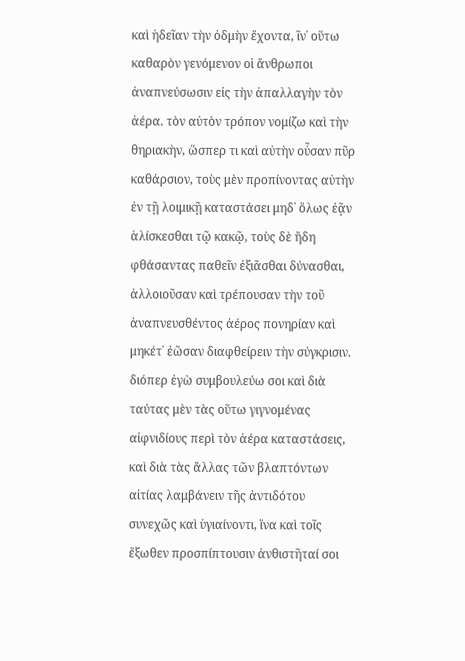καὶ ἡδεῖαν τὴν ὀδμὴν ἔχοντα, ῖν᾿ οὕτω καθαρὸν γενόμενον οἱ ἄνθρωποι ἀναπνεύσωσιν εἰς τὴν ἀπαλλαγὴν τὸν ἀέρα. τὸν αὐτὸν τρόπον νομίζω καὶ τὴν θηριακὴν, ὥσπερ τι καὶ αὐτὴν οὖσαν πῦρ καθάρσιον, τοὺς μὲν προπίνοντας αὐτὴν ἐν τῇ λοιμικῇ καταστάσει μηδ᾿ ὅλως ἐᾷν ἁλίσκεσθαι τῷ κακῷ, τοὺς δὲ ἤδη φθάσαντας παθεῖν ἐξιᾶσθαι δύνασθαι, ἀλλοιοῦσαν καὶ τρέπουσαν τὴν τοῦ ἀναπνευσθέντος ἀέρος πονηρίαν καὶ μηκέτ᾿ ἐῶσαν διαφθείρειν τὴν σύγκρισιν. διόπερ ἐγὼ συμβουλεύω σοι καὶ διὰ ταύτας μὲν τὰς οὕτω γιγνομένας αἰφνιδίους περὶ τὸν ἀέρα καταστάσεις, καὶ διὰ τὰς ἄλλας τῶν βλαπτόντων αἰτίας λαμβάνειν τῆς ἀντιδότου συνεχῶς καὶ ὑγιαίνοντι, ἵνα καὶ τοῖς ἔξωθεν προσπίπτουσιν ἀνθιστῆταί σοι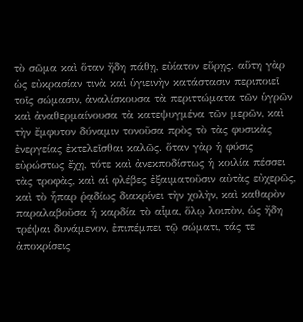τὸ σῶμα καὶ ὅταν ἤδη πάθῃ, εὐίατον εὕρῃς. αὕτη γὰρ ὡς εὐκρασίαν τινὰ καὶ ὑγιεινὴν κατάστασιν περιποιεῖ τοῖς σώμασιν, ἀναλίσκουσα τὰ περιττώματα τῶν ὑγρῶν καὶ ἀναθερμαίνουσα τὰ κατεψυγμένα τῶν μερῶν, καὶ τὴν ἔμφυτον δύναμιν τονοῦσα πρὸς τὸ τὰς φυσικὰς ἐνεργείας ἐκτελεῖσθαι καλῶς. ὅταν γὰρ ἡ φύσις εὐρώστως ἔχῃ, τότε καὶ ἀνεκποδίστως ἡ κοιλία πέσσει τὰς τροφὰς, καὶ αἱ φλέβες ἐξαιματοῦσιν αὐτὰς εὐχερῶς, καὶ τὸ ἧπαρ ῥᾳδίως διακρίνει τὴν χολὴν, καὶ καθαρὸν παραλαβοῦσα ἡ καρδία τὸ αἷμα, ὅλῳ λοιπὸν, ὡς ἤδη τρέψαι δυνάμενον, ἐπιπέμπει τῷ σώματι, τάς τε ἀποκρίσεις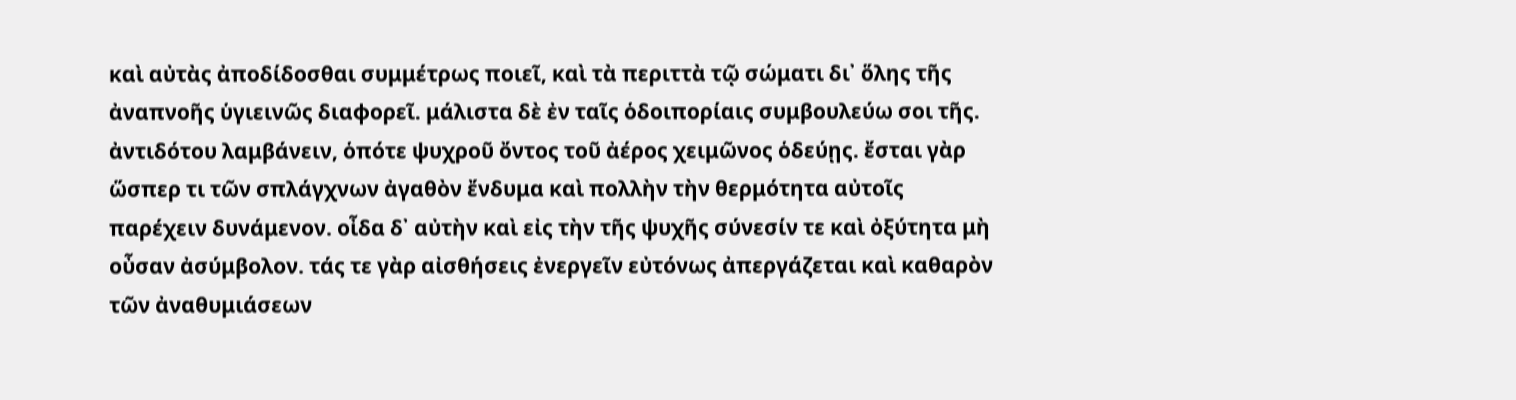καὶ αὐτὰς ἀποδίδοσθαι συμμέτρως ποιεῖ, καὶ τὰ περιττὰ τῷ σώματι δι᾿ ὅλης τῆς ἀναπνοῆς ὑγιεινῶς διαφορεῖ. μάλιστα δὲ ἐν ταῖς ὁδοιπορίαις συμβουλεύω σοι τῆς. ἀντιδότου λαμβάνειν, ὁπότε ψυχροῦ ὄντος τοῦ ἀέρος χειμῶνος ὁδεύῃς. ἔσται γὰρ ὥσπερ τι τῶν σπλάγχνων ἀγαθὸν ἔνδυμα καὶ πολλὴν τὴν θερμότητα αὐτοῖς παρέχειν δυνάμενον. οἶδα δ᾿ αὐτὴν καὶ εἰς τὴν τῆς ψυχῆς σύνεσίν τε καὶ ὀξύτητα μὴ οὖσαν ἀσύμβολον. τάς τε γὰρ αἰσθήσεις ἐνεργεῖν εὐτόνως ἀπεργάζεται καὶ καθαρὸν τῶν ἀναθυμιάσεων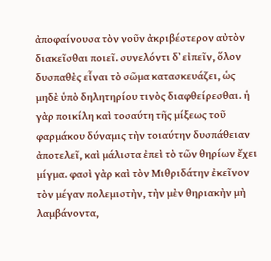ἀποφαίνουσα τὸν νοῦν ἀκριβέστερον αὐτὸν διακεῖσθαι ποιεῖ. συνελόντι δ᾿ εἰπεῖν, ὅλον δυσπαθὲς εἶναι τὸ σῶμα κατασκευάζει, ὡς μηδὲ ὑπὸ δηλητηρίου τινὸς διαφθείρεσθαι. ἡ γὰρ ποικίλη καὶ τοσαύτη τῆς μίξεως τοῦ φαρμάκου δύναμις τὴν τοιαύτην δυσπάθειαν ἀποτελεῖ, καὶ μάλιστα ἐπεὶ τὸ τῶν θηρίων ἔχει μίγμα. φασὶ γὰρ καὶ τὸν Μιθριδάτην ἐκεῖνον τὸν μέγαν πολεμιστὴν, τὴν μὲν θηριακὴν μὴ λαμβάνοντα,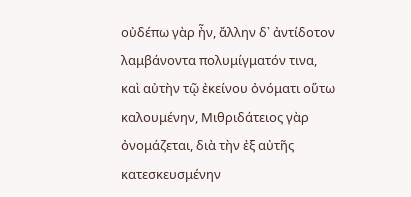οὐδέπω γὰρ ἦν, ἄλλην δ᾿ ἀντίδοτον λαμβάνοντα πολυμίγματόν τινα, καὶ αὐτὴν τῷ ἐκείνου ὀνόματι οὕτω καλουμένην, Μιθριδάτειος γὰρ ὀνομάζεται, διὰ τὴν ἐξ αὐτῆς κατεσκευσμένην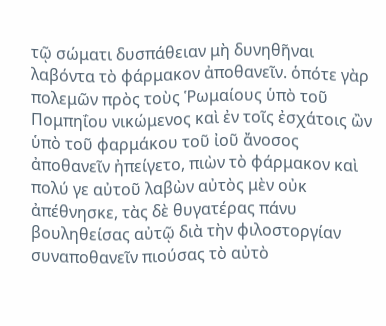τῷ σώματι δυσπάθειαν μὴ δυνηθῆναι λαβόντα τὸ φάρμακον ἀποθανεῖν. ὁπότε γὰρ πολεμῶν πρὸς τοὺς Ῥωμαίους ὑπὸ τοῦ Πομπηΐου νικώμενος καὶ ἐν τοῖς ἐσχάτοις ὢν ὑπὸ τοῦ φαρμάκου τοῦ ἰοῦ ἄνοσος ἀποθανεῖν ἠπείγετο, πιὼν τὸ φάρμακον καὶ πολύ γε αὐτοῦ λαβὼν αὐτὸς μὲν οὐκ ἀπέθνησκε, τὰς δὲ θυγατέρας πάνυ βουληθείσας αὐτῷ διὰ τὴν φιλοστοργίαν συναποθανεῖν πιούσας τὸ αὐτὸ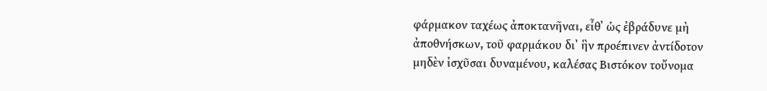φάρμακον ταχέως ἀποκτανῆναι, εἶθ᾿ ὡς ἐβράδυνε μὴ ἀποθνήσκων, τοῦ φαρμάκου δι᾿ ἣν προέπινεν ἀντίδοτον μηδὲν ἰσχῦσαι δυναμένου, καλέσας Βιστόκον τοὔνομα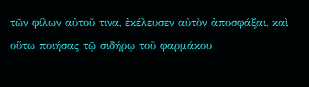τῶν φίλων αὐτοῦ τινα, ἐκέλευσεν αὐτὸν ἀποσφάξαι, καὶ οὕτω ποιήσας τῷ σιδήρῳ τοῦ φαρμάκου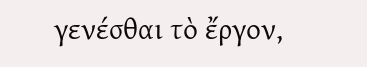γενέσθαι τὸ ἔργον,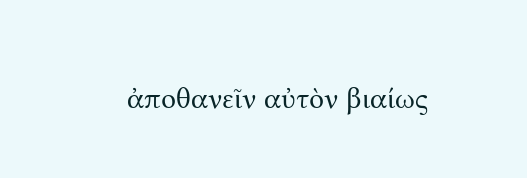ἀποθανεῖν αὐτὸν βιαίως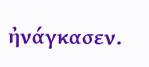ἠνάγκασεν.